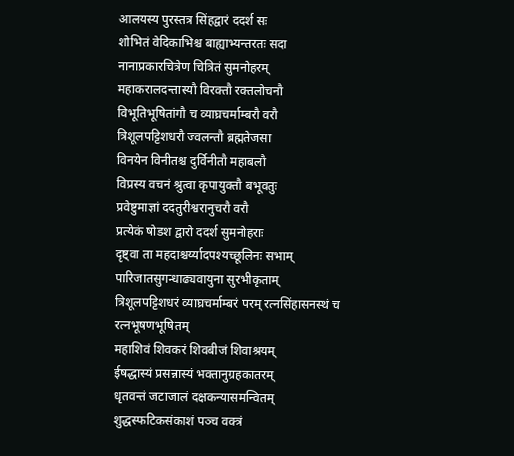आलयस्य पुरस्तत्र सिंहद्वारं ददर्श सः
शोभितं वेदिकाभिश्च बाह्याभ्यन्तरतः सदा
नानाप्रकारचित्रेण चित्रितं सुमनोहरम्
महाकरालदन्तास्यौ विरक्तौ रक्तलोचनौ
विभूतिभूषितांगौ च व्याघ्रचर्माम्बरौ वरौ
त्रिशूलपट्टिशधरौ ज्वलन्तौ ब्रह्मतेजसा
विनयेन विनीतश्च दुर्विनीतौ महाबलौ
विप्रस्य वचनं श्रुत्वा कृपायुक्तौ बभूवतुः
प्रवेष्टुमाज्ञां ददतुरीश्वरानुचरौ वरौ
प्रत्येकं षोडश द्वारो ददर्श सुमनोहराः
दृष्ट्वा ता महदाश्चर्य्यादपश्यच्छूलिनः सभाम्
पारिजातसुगन्धाढ्यवायुना सुरभीकृताम्
त्रिशूलपट्टिशधरं व्याघ्रचर्माम्बरं परम् रत्नसिंहासनस्थं च रत्नभूषणभूषितम्
महाशिवं शिवकरं शिवबीजं शिवाश्रयम्
ईषद्धास्यं प्रसन्नास्यं भक्तानुग्रहकातरम्
धृतवन्तं जटाजालं दक्षकन्यासमन्वितम्
शुद्धस्फटिकसंकाशं पञ्च वक्त्रं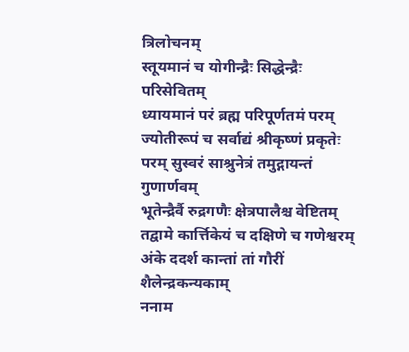त्रिलोचनम्
स्तूयमानं च योगीन्द्रैः सिद्धेन्द्रैः परिसेवितम्
ध्यायमानं परं ब्रह्म परिपूर्णतमं परम्
ज्योतीरूपं च सर्वाद्यं श्रीकृष्णं प्रकृतेः परम् सुस्वरं साश्रुनेत्रं तमुद्गायन्तं गुणार्णवम्
भूतेन्द्रैर्वै रुद्रगणैः क्षेत्रपालैश्च वेष्टितम्
तद्वामे कार्त्तिकेयं च दक्षिणे च गणेश्वरम् अंके ददर्श कान्तां तां गौरीं शैलेन्द्रकन्यकाम्
ननाम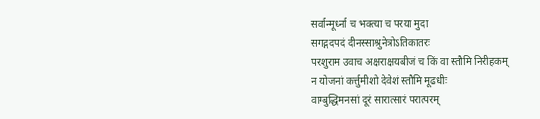सर्वान्मूर्ध्ना च भक्त्या च परया मुदा
सगद्गदपदं दीनस्साश्रुनेत्रोऽतिकातरः
परशुराम उवाच अक्षराक्षयबीजं च किं वा स्तौमि निरीहकम्
न योजनां कर्त्तुमीशो देवेशं स्तौमि मूढधीः
वाग्बुद्धिमनसां दूरं सारात्सारं परात्परम्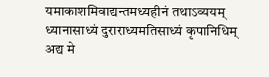यमाकाशमिवाद्यन्तमध्यहीनं तथाऽव्ययम्
ध्यानासाध्यं दुराराध्यमतिसाध्यं कृपानिधिम्
अद्य मे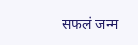सफलं जन्म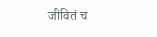जीवितं च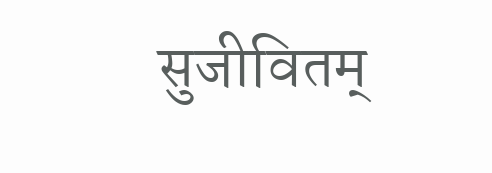सुजीवितम्